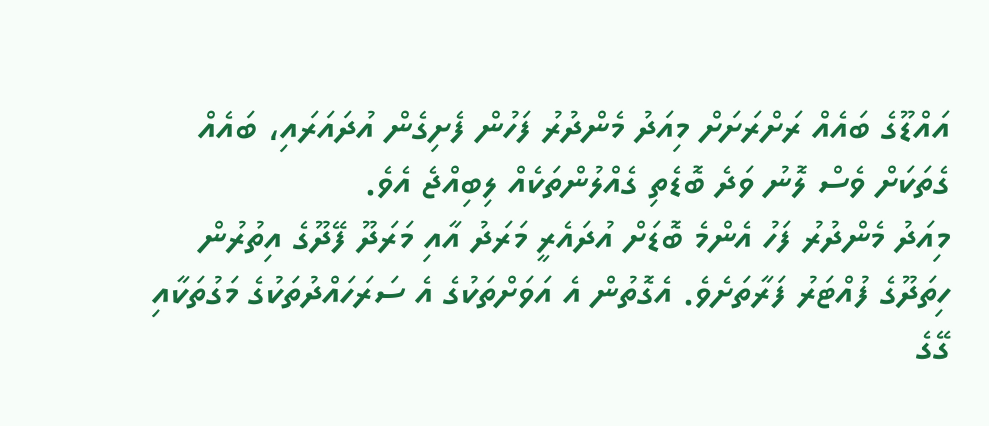އައްޑޫގެ ބައެއް ރަށްރަށަށް މިއަދު މެންދުރު ފަހުން ފެށިގެން އުދައަރައި، ބައެއް ގެތަކަށް ވެސް ލޮނު ވަދެ ބޮޑެތި ގެއްލުންތަކެއް ލިބިއްޖެ އެވެ.
މިއަދު މެންދުރު ފަހު އެންމެ ބޮޑަށް އުދައެރީ މަރަދު އާއި މަރަދޫ ފޭދޫގެ އިތުރުން ހިތަދޫގެ ފުއްޓަރު ފަރާތަށެވެ. އެގޮތުން އެ އަވަށްތަކުގެ އެ ސަރަހައްދުތަކުގެ މަގުތަކާއި ގޭގެ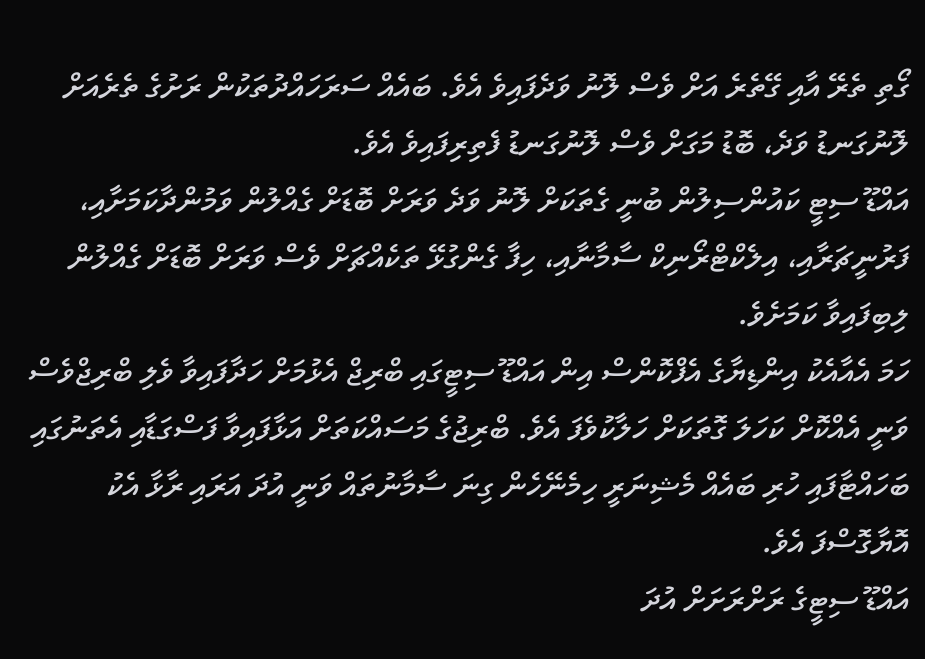ގޯތި ތެރޭ އާއި ގޭތެރެ އަށް ވެސް ލޮނު ވަދެފައިވެ އެވެ. ބައެއް ސަރަހައްދުތަކުން ރަށުގެ ތެރެއަށް ލޮނުގަނޑު ވަދެ، ބޮޑު މަގަށް ވެސް ލޮނުގަނޑު ފެތިރިފައިވެ އެވެ.
އައްޑޫ ސިޓީ ކައުންސިލުން ބުނީ ގެތަކަށް ލޮނު ވަދެ ވަރަށް ބޮޑަށް ގެއްލުން ވަމުންދާކަމަށާއި، ފަރުނީޗަރާއި، އިލެކްޓްރޯނިކް ސާމާނާއި، ހިފާ ގެންގުޅޭ ތަކެއްޗަށް ވެސް ވަރަށް ބޮޑަށް ގެއްލުން ލިބިފައިވާ ކަމަށެވެ.
ހަމަ އެއާއެކު އިންޑިޔާގެ އެފްކޮންސް އިން އައްޑޫ ސިޓީގައި ބްރިޖް އެޅުމަށް ހަދާފައިވާ ވެލި ބްރިޖްވެސް ވަނީ އެއްކޮށް ކަހަލަ ގޮތަކަށް ހަލާކުވެފަ އެވެ. ބްރިޖުގެ މަސައްކަތަށް އަޅާފައިވާ ފަސްގަޑާއި އެތަނުގައި ބަހައްޓާފައި ހުރި ބައެއް މެޝިނަރީ ހިމެނޭހެން ގިނަ ސާމާނުތައް ވަނީ އުދަ އަރައި ރާޅާ އެކު އޮޔާގޮސްފަ އެވެ.
އައްޑޫ ސިޓީގެ ރަށްރަށަށް އުދަ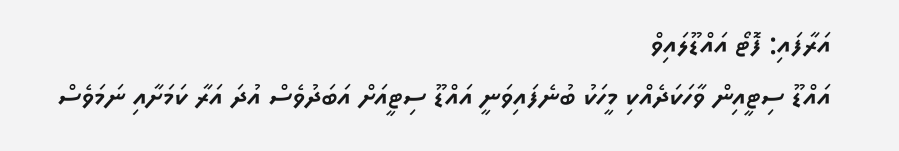އަރާފައި: ފޮޓޯ އައްޑޫލައިވް
އައްޑޫ ސިޓީއިން ވާހަކަދެއްކި މީހަކު ބުނެފައިވަނީ އައްޑޫ ސިޓީއަށް އަބަދުވެސް އުދަ އަރާ ކަމަށާއި ނަމަވެސް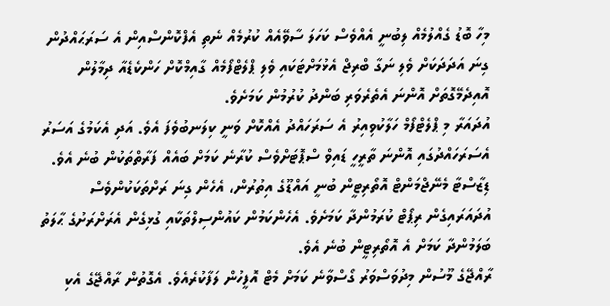މިހާ ބޮޑު ގެއްލުމެއް ލިބުނީ އެއްވެސް ކަހަލަ ސާވޭއެއް ކުރުމެއް ނެތި އެފްކޮންސްއިން އެ ސަރަޙައްދުން ގިނަ އަދަދަކަށް ވެލި ނަގާ ބްރިޖް އެޅުމަށްޓަކައި ވެލި ޕްލެޓްފޯމެއް ގާއިމްކޮށް ހަންކެޑެއާ ދިމާލުން އޮއިދެމޭގޮތަށް އޮންނަ އެތެރެވަރި ބަންދު ކުރުމުން ކަމަށެވެ.
އުދައަރާ މި ޕްލެޓްފޯމް ހަލާކުވިއިރު އެ ސަރަހައްދު އެއްކޮށް ވަނީ ކިލަނބުވެފަ އެވެ. އަދި އެކަމުގެ އަސަރު އެސަރަހައްދުގައި އޮންނަ ތާރީހީ ޑައިވް ސްޕޮޓަށްވެސް ކުރާނެ ކަމަށް ބައެއް ފަރާތްތަކުން ބުނެ އެވެ.
ޑިޒާސްޓާ މެނޭޖްމަންޓް އޮތޯރިޓީން ބުނީ އައްޑޫގެ އިތުރުން، އެހެން ގިނަ ރަށްތަކަކުންވެސް އުދައަރައިގެން ރިޕޯޓް ކުރަމުންދާ ކަމަށެވެ. އެހެންކަމުން ކައުންސިލްތަކާއި ގުޅިގެން އެރަށްރަށުގެ ޙާލަތު ބަލަމުންދާ ކަމަށް އެ އޮތޯރިޓީން ބުނެ އެވެ.
ރާއްޖޭގެ މޫސުން މިދުވަސްވަރު ގޯސްވާނެ ކަމަށް މެޓް އޮފީހުން ލަފާކުރެއެވެ. އެގޮތުން ރާއްޖޭގެ އެކި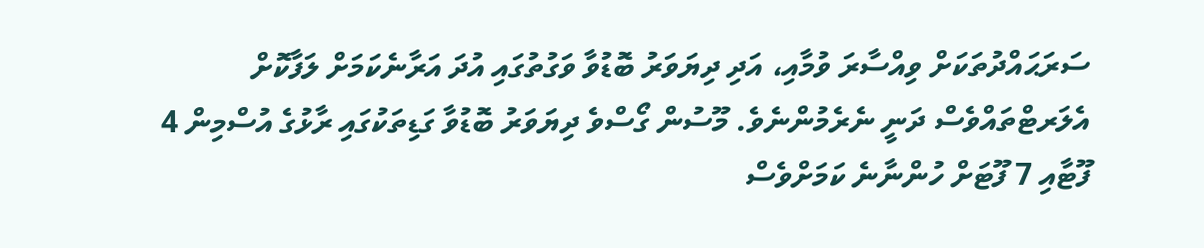ސަރަޙައްދުތަކަށް ވިއްސާރަ ވުމާއި، އަދި ދިޔަވަރު ބޮޑުވާ ވަގުތުގައި އުދަ އަރާނެކަމަށް ލަފާކޮށް އެލަރޓްތައްވެސް ދަނީ ނެރެމުންނެވެ. މޫސުން ގޯސްވެ ދިޔަވަރު ބޮޑުވާ ގަޑިތަކުގައި ރާޅުގެ އުސްމިން 4 ފޫޓާއި 7 ފޫޓަށް ހުންނާނެ ކަމަށްވެސް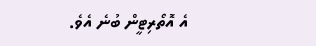އެ އޮތޯރިޓީން ބުނެ އެވެ.